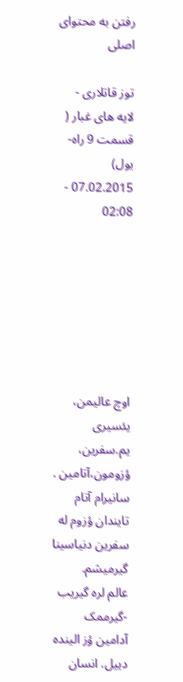رفتن به محتوای اصلی

توز قاتلاری - لایه های غبار ( قسمت 9 راه- یول)
07.02.2015 - 02:08







اوچ عالیمن، یئسیری یم.سفرین، ؤزومون،آتامین . سانیرام آتام تایندان ؤزوم له سفرین دنیاسینا گیرمیشم.
عالم لره گیریب -گیرممک آدامین ؤز الینده دییل. انسان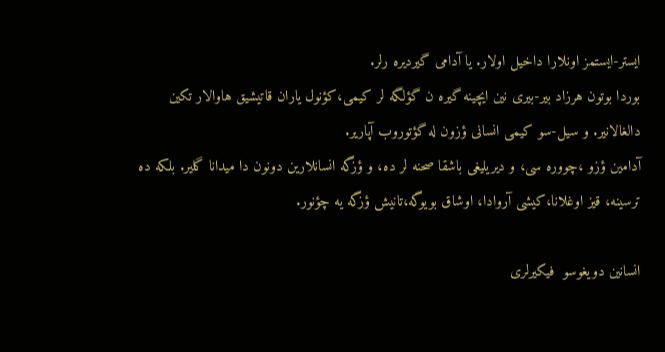ایستر-ایستمز اونلارا داخیل اولار. یا آدامی گیردیره رلر.
بوردا بوتون هرزاد بیر-بیری نین ایچینه گیره ن گؤلگه لر کیمی،کؤنول یاران قاتیشیق هاوالار تکین دالغالانیر. و سیل-سو کیمی انسانی ؤزون له گؤتوروب آپاریر.
آدامین ؤزو ،چووره سی، و دیریلیغی باشقا صحنه لر ده، و ؤزگه انسانلارین دونون دا میدانا گلیر. بلکه ده ترسینه، قیز اوغلانا،کیشی آروادا، اوشاق بویوگه،تانیش ؤزگه یه چؤنور.

انسانین دویغوسو  فیکیرلری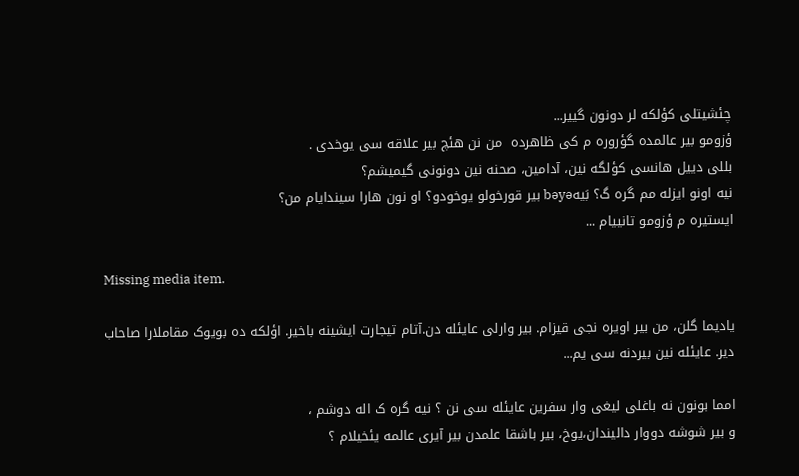چئشیتلی کؤلکه لر دونون گییر...
ؤزومو بیر عالمده گؤروره م کی ظاهرده  من نن هئچ بیر علاقه سی یوخدی .
بللی دییل هانسی کؤلگه نین، آدامین، صحنه نین دونونی گیمیشم؟
نیه اونو ایزله مم گره گ؟ بَیهbəyə بیر قورخولو یوخودو؟ او نون هارا سیندایام من؟
ایستیره م ؤزومو تانییام ...

Missing media item.

یادیما گلن، من بیر اویره نجی قیزام. بیر وارلی عایئله دن.آتام تیجارت ایشینه باخیر. اؤلکه ده بویوک مقاملارا صاحاب دیر. عایئله نین بیردنه سی یم...

امما بونون نه باغلی لیغی وار سفرین عایئله سی نن ؟ نیه گره ک اله دوشم ،
و بیر شوشه دووار دالیندان،یوخ، بیر باشقا علمدن بیر آیری عالمه یئخیلام ؟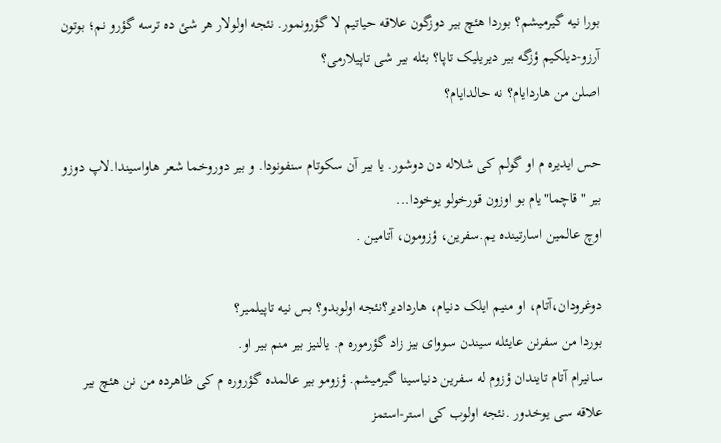بورا نیه گیرمیشم؟ بوردا هئچ بیر دوزگون علاقه حیاتیم لا گؤرونمور. نئجه اولولار هر شئ ده ترسه گؤرو نم؛ بوتون آرزو-دیلکیم ؤزگه بیر دیریلیک تاپا؟ بئله بیر شی تاپیلارمی؟
اصلن من هاردایام؟ نه حالدایام؟

حس ایدیره م او گولم کی شلاله دن دوشور. یا بیر آن سکوتام سنفونودا. و بیر دوروخما شعر هاواسیندا.لاپ دوزو  بیر "قاچما"یام بو اوزون قورخولو یوخودا...
اوچ عالمین اسارتینده یم.سفرین، ؤزومون، آتامین .

دوغرودان،آتام، او منیم ایلک دنیام، هاردادیر؟نئجه اولوبدو؟ بس نیه تاپیلمیر؟
بوردا من سفرنن عایئله سیندن سووای بیز زاد گؤرموره م. یالنیز بیر منم بیر او.
سانیرام آتام تایندان ؤزوم له سفرین دنیاسینا گیرمیشم. ؤزومو بیر عالمده گؤروره م کی ظاهرده من نن هئچ بیر علاقه سی یوخدور .نئجه اولوب کی استر-استمز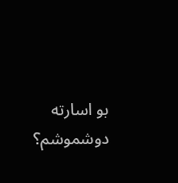بو اسارته دوشموشم؟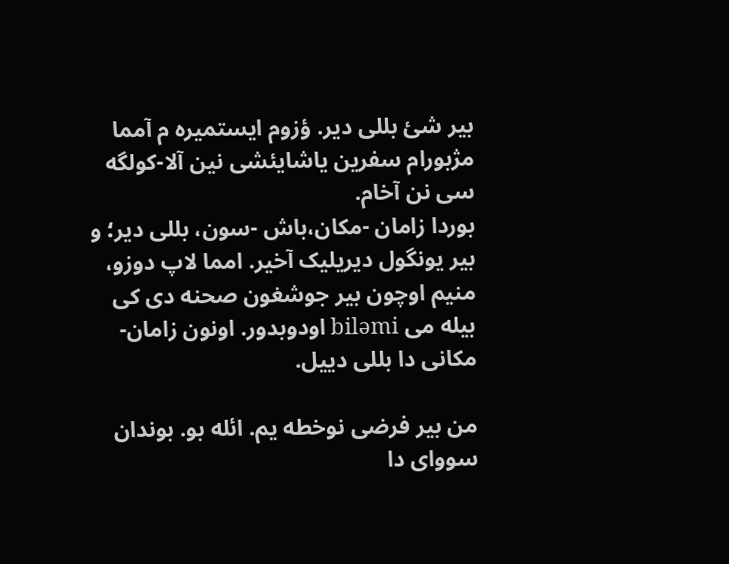بیر شئ بللی دیر. ؤزوم ایستمیره م آمما مژبورام سفرین یاشایئشی نین آلا-کولگه سی نن آخام.
بوردا زامان -مکان،باش -سون، بللی دیر؛ و بیر یونگول دیریلیک آخیر. امما لاپ دوزو، منیم اوچون بیر جوشغون صحنه دی کی بیله می biləmi اودوبدور. اونون زامان-مکانی دا بللی دییل.

من بیر فرضی نوخطه یم. ائله بو. بوندان سووای دا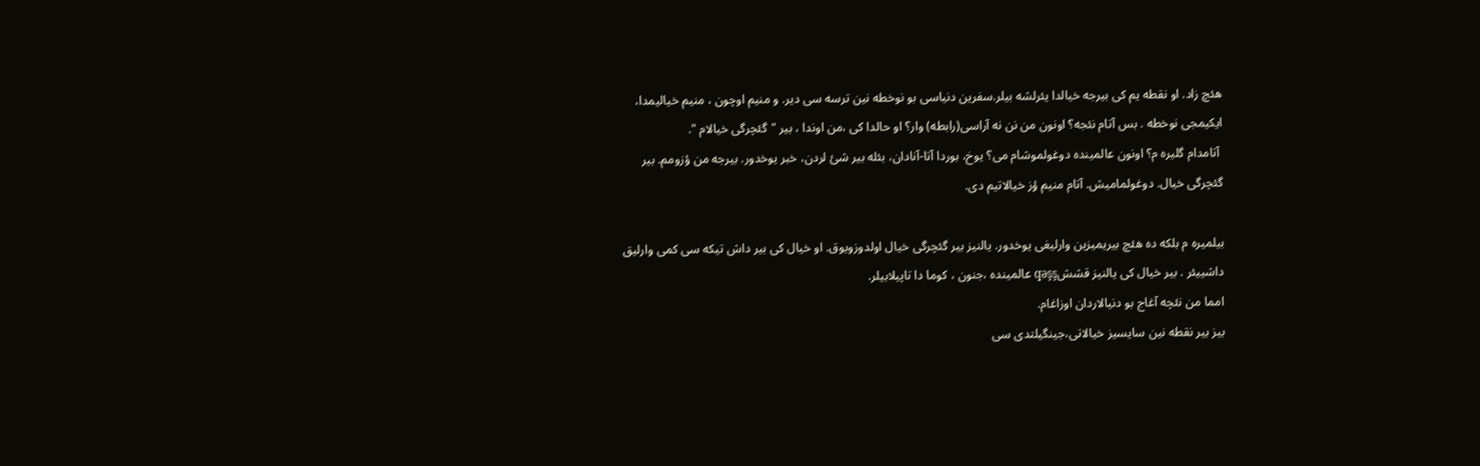هئچ زاد. او نقطه یم کی بیرجه خیالدا یئرلشه بیلر.سفرین دنیاسی بو نوخطه نین ترسه سی دیر. و منیم اوچون ، منیم خیالیمدا، ایکیمجی نوخطه . بس آتام نئجه؟ اونون من نن نه آراسی(رابطه) وار؟ او حالدا کی ،من اوندا ، بیر "گئچرگی خیالام ".
 آتامدام گلیره م؟ اونون عالمینده دوغولموشام می؟ یوخ، بوردا آتا-آنادان، بئله بیر شئ لردن، خبر یوخدور. بیرجه من ؤزومم. بیر گئچرگی خیال. دوغولمامیش. آتام منیم ؤز خیالاتیم دی.

بیلمیره م بلکه ده هئچ بیریمیزین وارلیغی یوخدور. یالنیز بیر گئچرگی خیال اولدوزویوق. او خیال کی بیر داش تیکه سی کمی وارلیق داشییئر . بیر خیال کی یالنیز قششqəşş عالمینده ،جنون ، کوما دا تاپیلابیلر.
امما من نئچه آغاج بو دنیالاردان اوزاغام.
بیز بیر نقطه نین سایسیز خیالاتی،جینگیلتدی سی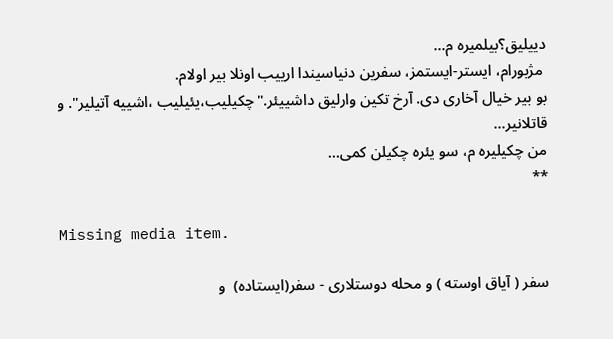دییلیق؟بیلمیره م...
 مژبورام، ایستر-ایستمز، سفرین دنیاسیندا ارییب اونلا بیر اولام.
بو بیر خیال آخاری دی. آرخ تکین وارلیق داشییئر."چکیلیب،یئیلیب ،اشییه آتیلیر". و قاتلانیر...
من چکیلیره م، سو یئره چکیلن کمی...
**

Missing media item.

سفر ( آیاق اوسته ) و محله دوستلاری - سفر(ایستاده)  و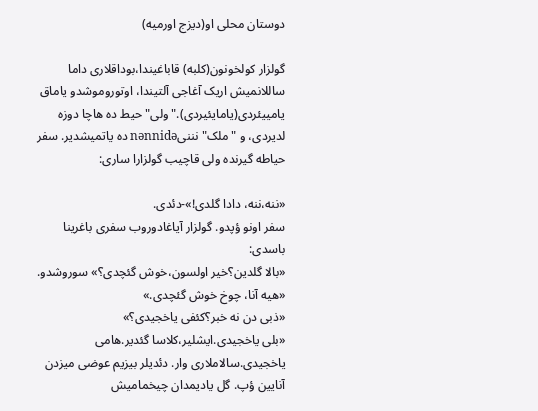دوستان محلی او(دیزج اورمیه)

گولزار کولخونون(کلبه) قاباغیندا،بوداقلاری داما ساللانمیش اریک آغاجی آلتیندا، اوتوروموشدو یاماق یامییئردی(یامایئیردی)."ولی" حیط ده هاچا دوزه لدیردی، و "ملک" نننیnənnidə ده یاتمیشدیر. سفر حیاطه گیرنده ولی قاچیب گولزارا ساری:

«ننه،ننه، دادا گلدی!»-دئدی.
سفر اونو ؤپدو. گولزار آیاغادوروب سفری باغرینا باسدی:
«بالا گلدین؟خیر اولسون،خوش گئچدی؟» سوروشدو.
«هیه آنا، چوخ خوش گئچدی.»
«ذبی دن نه خبر؟کئفی یاخجیدی؟»
«بلی یاخجیدی.ایشلیر،کلاسا گئدیر.هامی یاخجیدی.سالاملاری وار. دئدیلر بیزیم عوضی میزدن آنایین ؤپ. گل یادیمدان چیخمامیش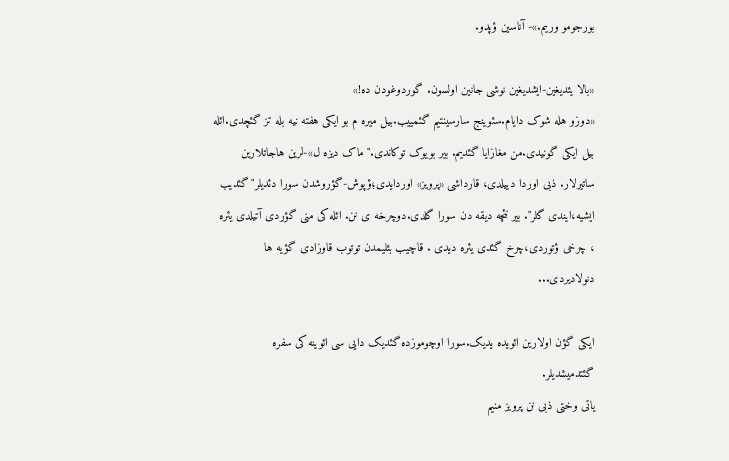بورجومو وریم.»- آناسین ؤپدو.

«بالا یئدیغین-ایشدیغین نوشی جانین اولسون. گوردوغودن ده!»
«دوزو هله شوک دایام.سئوینج سارسینتیم گئمییب.بیل میره م بو ایکی هفته نیه بله تز گئچدی.ائله بیل ایکی گونیدی.من مغازایا گئدیم. بیر بویوک توکاندی."ماک دیزه ل»-لرین هاجاتلارین ساتیرلار. ذبی اوردا دییلدی، قارداشی «پرویز» اوردایدی؛ؤپوش-گؤروشدن سورا دئدیلر"گئدیب ایشیه،ایندی گلر". بیر نئچه دیقه دن سورا گلدی.دوچرخه ی نن. ائله کی منی گؤردی آتیلدی یئره ، چرخی ؤتوردی،چرخ گئدی یئره دیدی . قاچیب بئلیمدن توتوب قاوزادی گؤیه ها دنولادیردی...

ایکی گؤن اولارین ائویده یدیک.سورا اوچوموزده گئدیک دایی سی ائوینه کی سفره گئتدمیشدیلر.
یاتی وختی ذبی نن پرویز منیم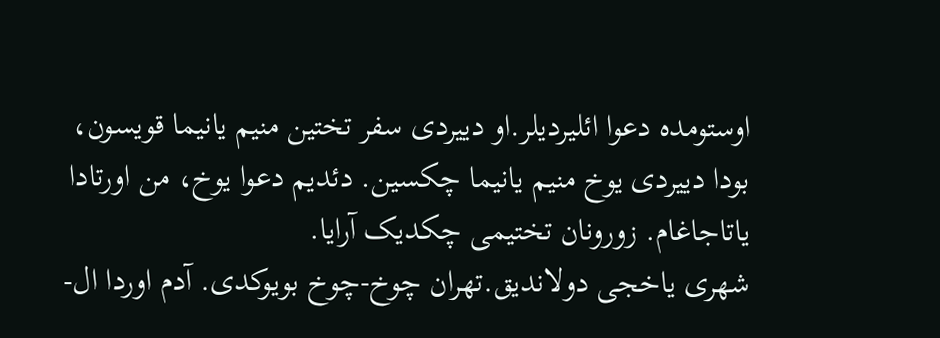اوستومده دعوا ائلیردیلر.او دییردی سفر تختین منیم یانیما قویسون، بودا دییردی یوخ منیم یانیما چکسین. دئدیم دعوا یوخ، من اورتادا یاتاجاغام. زورونان تختیمی چکدیک آرایا.
شهری یاخجی دولاندیق.تهران چوخ-چوخ بویوکدی. آدم اوردا ال-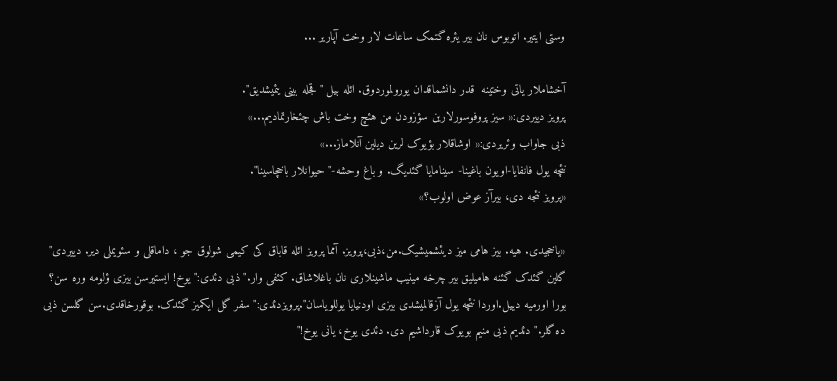وستی ایتیر. اتوبوس نان بیر یئره گتمک ساعات لار وخت آپاریر ...

آخشاملار یاتی وختینه  قدر دانشماقدان یورولموردوق. ائله بیل "قجله بینی یئمیشدیق".
پرویز دییردی:« سیز پروفوسورلارین سؤزودن من هئچ وخت باش چئخارتمادیم...»
ذبی جاواب وئریردی:« اوشاقلار بؤیوک لرین دیلین آنلاماز...»
نئچه یول فانفایا-اویون باغینا- سینامایا گئدیگ. و باغ وحشه-"حیوانلار باخچاسینا".
«پرویز نئجه دی، بیرآز عوض اولوب؟»

«یاخجیدی. هیه. بیز هامی میز دیئشمیشیک.من،ذبی،پرویز. آمما پرویز ائله قاباق کی کیمی شولوق جو ، داماقلی و سئویملی دیر. دییردی" گلین گئدک گئنه هامیلیق بیر چرخه مینیب ماشینلاری نان باغلاشاق. کئفی وار." ذبی دئدی:"یوخ! ایستیرسن بیزی ؤلومه وره سن؟ بورا اورمیه دییل.اوردا نئچه یول آزقالمیشدی بیزی اودنیایا یوللویاسان".پرویزدئدی:" سفر گل ایکمیز گئدک. بوقورخاقدی.سن گلسن ذبی ده گلر." دئدیم ذبی منیم بویوک قارداشیم دی. دئدی یوخ، یانی یوخ!"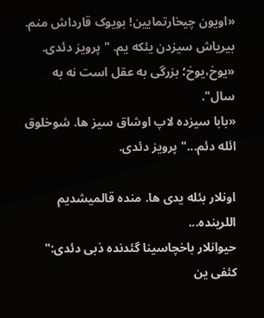«اویون چیخارتمایین! بویوک قارداش منم. بیریاش سیزدن یئکه یم. "پرویز دئدی.
«یوخ،یوخ؛ بزرگی به عقل است نه به سال".
«بابا سیزده لاپ اوشاق سیز ها. شوخلوق ائله دئم..." پرویز دئدی.

اونلار بئله یدی ها. منده قالمیشدیم اللرینده...
حیوانلار باخچاسینا گئدنده ذبی دئدی:" کئفی ین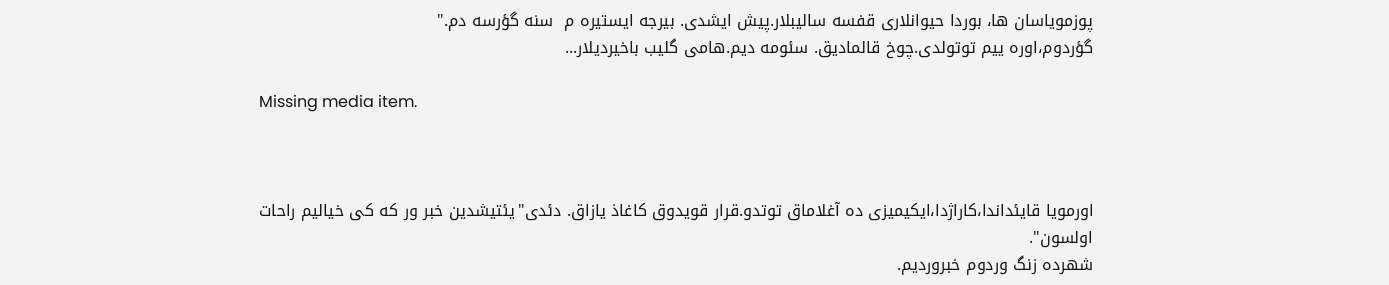پوزمویاسان ها، بوردا حیوانلاری قفسه سالیبلار.پیش ایشدی. بیرجه ایستیره م  سنه گؤرسه دم."
گؤردوم،اوره ییم توتولدی.چوخ قالمادیق. سئومه دیم.هامی گلیب باخیردیلار...

Missing media item.



اورمویا قایئداندا،کاراژدا،ایکیمیزی ده آغلاماق توتدو.قرار قویدوق کاغاذ یازاق. دئدی"یئتیشدین خبر ور که کی خیالیم راحات اولسون".
شهرده زنگ وردوم خبروردیم.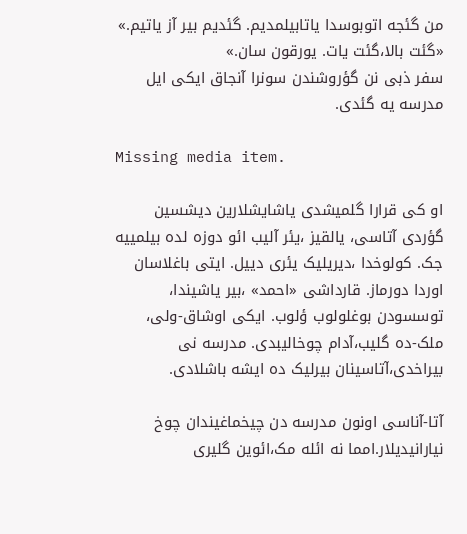من گئجه اتوبوسدا یاتابیلمدیم. گئدیم بیر آز یاتیم.»
«گئت بالا،گئت یات. یورقون سان.»
سفر ذبی نن گؤروشندن سونرا آنجاق ایکی ایل مدرسه یه گئدی.

Missing media item.

او کی قرارا گلمیشدی یاشایشلارین دیشسین گؤردی آتاسی، یالقیز ،یئر آلیب ائو دوزه لده بیلمییه جک. کولوخدا ،دیریلیک یئری دییل. ایتی باغلاسان اوردا دورماز. قارداشی «احمد» ،بیر یاشیندا، توسسودن بوغلولوب ؤلوب. ایکی اوشاق-ولی، ملک-ده گلیب،آدام چوخالیبدی. مدرسه نی بیراخدی،آتاسینان بیرلیک ده ایشه باشلادی.

آتا-آناسی اونون مدرسه دن چیخماغیندان چوخ نیارانیدیلار.امما نه ائله مک،ائوین گلیری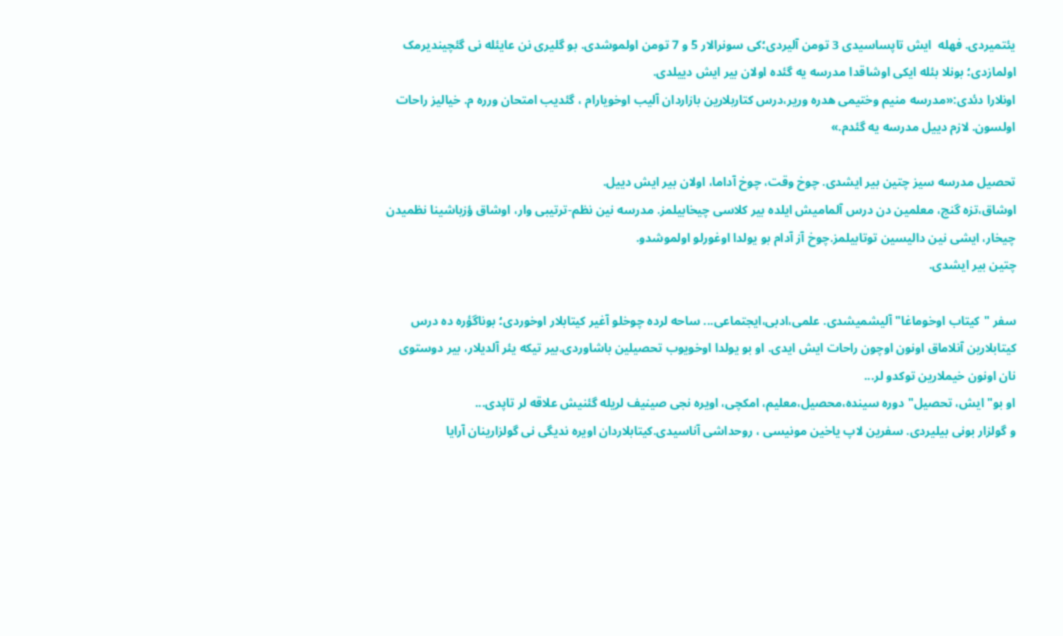یئتمیردی. فهله  ایش تاپساسیدی 3 تومن آلیردی؛کی سونرالار 5 و 7 تومن اولموشدی. بو گلیری نن عایئله نی گئچیندیرمک اولمازدی؛ بونلا بئله ایکی اوشاقدا مدرسه یه گئده اولان بیر ایش دییلدی.
اونلارا دئدی:«مدرسه منیم وختیمی هدره وریر،درس کتاربلارین بازاردان آلیب اوخویارام ، گئدیب امتحان ورره م. خیالیز راحات اولسون. لازم دییل مدرسه یه گئدم.»

تحصیل مدرسه سیز چتین بیر ایشدی. چوخ وقت، چوخ آداما، اولان بیر ایش دییل.
اوشاق،تزه گنج، معلمین دن درس آلمامیش ایلده بیر کلاسی چیخابیلمز. مدرسه نین نظم-ترتیبی وار، اوشاق ؤزباشینا نظمیدن چیخار، ایشی نین دالیسین توتابیلمز.چوخ آز آدام بو یولدا اوغورلو اولموشدو.
چتین بیر ایشدی.

سفر "کیتاب اوخوماغا" آلیشمیشدی. علمی،ادبی،ایجتماعی... ساحه لرده چوخلو آغیر کیتابلار اوخوردی؛ بوناگؤره ده درس کیتابلارین آنلاماق اونون اوچون راحات ایش ایدی. او بو یولدا اوخویوب تحصیلین باشاوردی.بیر تیکه یئر آلدیلار، بیر دوستوی نان اونون خیملارین توکدو لر...
او بو"ایش، تحصیل" دوره سینده،محصیل،معلیم، امکچی، اویره نجی صینیف لریله گئنیش علاقه لر تاپدی...
و گولزار بونی بیلیردی. سفرین لاپ یاخین مونیسی ، روحداشی آناسیدی.کیتابلاردان اویره ندیگی نی گولزارینان آرایا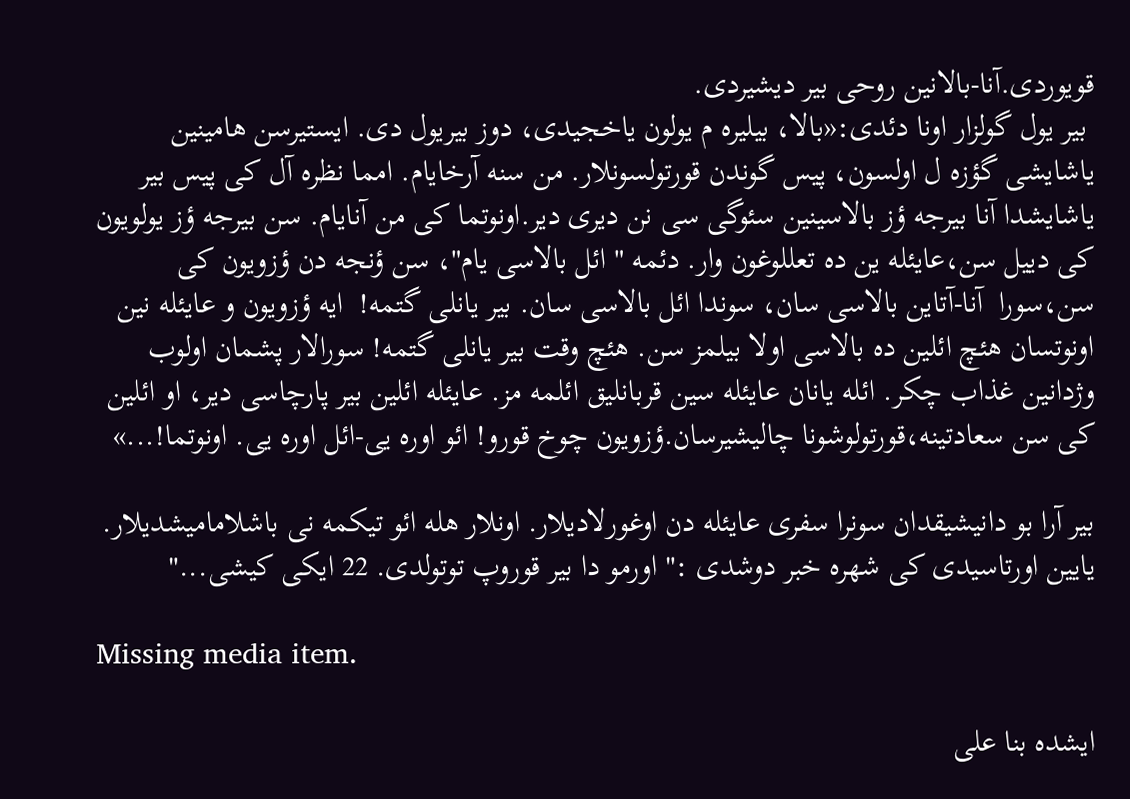قویوردی.آنا-بالانین روحی بیر دیشیردی.
 بیر یول گولزار اونا دئدی:«بالا، بیلیره م یولون یاخجیدی، دوز بیریول دی. ایستیرسن هامینین یاشایشی گؤزه ل اولسون، پیس گوندن قورتولسونلار. من سنه آرخایام. امما نظره آل کی پیس بیر یاشایشدا آنا بیرجه ؤز بالاسینین سئوگی سی نن دیری دیر.اونوتما کی من آنایام. سن بیرجه ؤز یولویون کی دییل سن،عایئله ین ده تعللوغون وار. دئمه " ائل بالاسی یام"، سن ؤنجه دن ؤزویون کی سن،سورا  آنا-آتاین بالاسی سان، سوندا ائل بالاسی سان. بیر یانلی گتمه!  ایه ؤزویون و عایئله نین اونوتسان هئچ ائلین ده بالاسی اولا بیلمز سن. هئچ وقت بیر یانلی گتمه! سورالار پشمان اولوب وژدانین غذاب چکر. ائله یانان عایئله سین قربانلیق ائلمه مز. عایئله ائلین بیر پارچاسی دیر، او ائلین کی سن سعادتینه،قورتولوشونا چالیشیرسان.ؤزویون چوخ قورو! ائو اوره یی-ائل اوره یی. اونوتما!...»

بیر آرا بو دانیشیقدان سونرا سفری عایئله دن اوغورلادیلار. اونلار هله ائو تیکمه نی باشلامامیشدیلار.
یایین اورتاسیدی کی شهره خبر دوشدی :" اورمو دا بیر قوروپ توتولدی. 22 ایکی کیشی..."

Missing media item.

ایشده بنا علی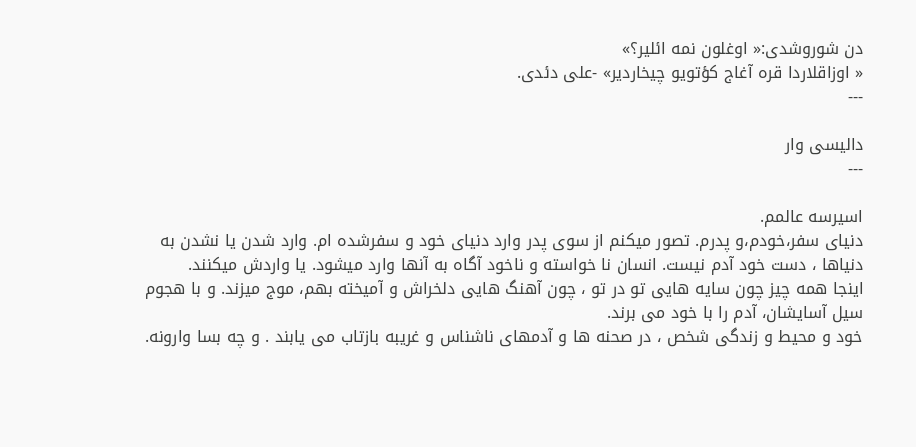دن شوروشدی:« اوغلون نمه ائلیر؟»
« اوزاقلاردا قره آغاج کؤتویو چیخاردیر» -علی دئدی.
---

دالیسی وار
---

اسیرسه عالمم.
دنیای سفر،خودم،و پدرم. تصور میکنم از سوی پدر وارد دنیای خود و سفرشده ام. وارد شدن یا نشدن به دنیاها ، دست خود آدم نیست. انسان نا خواسته و ناخود آگاه به آنها وارد میشود. یا واردش میکنند.
اینجا همه چیز چون سایه هایی تو در تو ، چون آهنگ هایی دلخراش و آمیخته بهم، موج میزند. و با هجوم سیل آسایشان، آدم را با خود می برند.
خود و محیط و زندگی شخص ، در صحنه ها و آدمهای ناشناس و غریبه بازتاب می یابند . و چه بسا وارونه.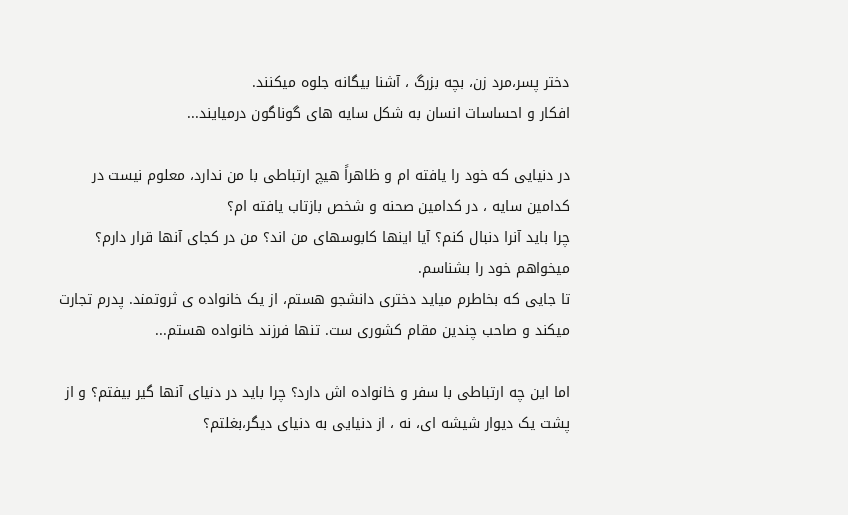دختر پسر،مرد زن، بچه بزرگ ، آشنا بیگانه جلوه میکنند.
افکار و احساسات انسان به شکل سایه های گوناگون درمیایند...

در دنیایی که خود را یافته ام و ظاهراً هیچ ارتباطی با من ندارد، معلوم نیست در کدامین سایه ، در کدامین صحنه و شخص بازتاب یافته ام؟
چرا باید آنرا دنبال کنم؟ آیا اینها کابوسهای من اند؟ من در کجای آنها قرار دارم؟
میخواهم خود را بشناسم.
تا جایی که بخاطرم میاید دختری دانشجو هستم، از یک خانواده ی ثروتمند. پدرم تجارت میکند و صاحب چندین مقام کشوری ست. تنها فرزند خانواده هستم...

اما این چه ارتباطی با سفر و خانواده اش دارد؟ چرا باید در دنیای آنها گیر بیفتم؟ و از پشت یک دیوار شیشه ای، نه ، از دنیایی به دنیای دیگر،بغلتم؟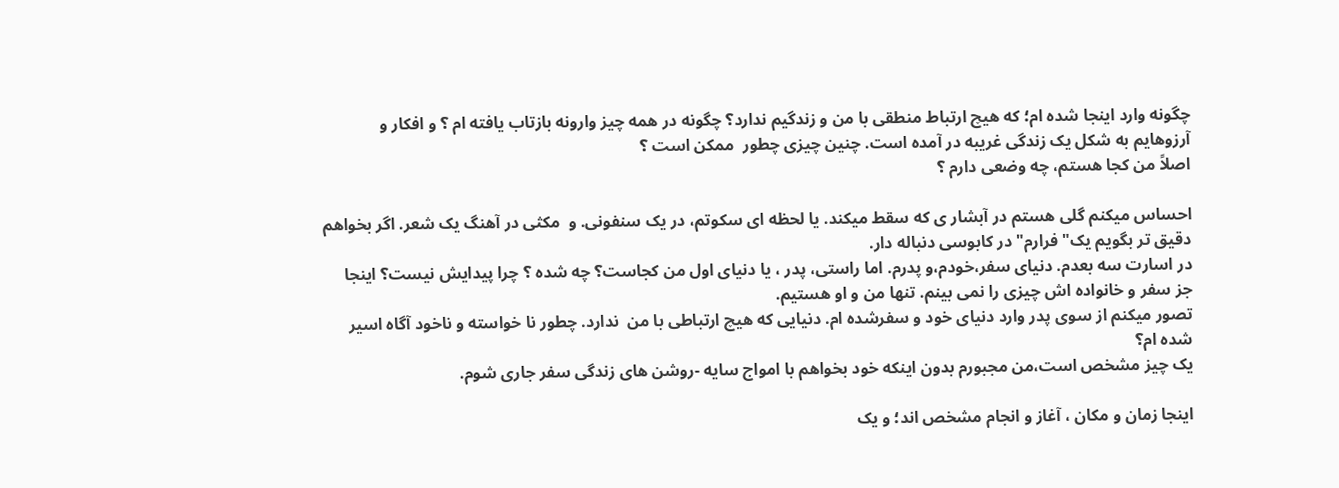چگونه وارد اینجا شده ام؛ که هیچ ارتباط منطقی با من و زندگیم ندارد؟ چگونه در همه چیز وارونه بازتاب یافته ام ؟ و افکار و آرزوهایم به شکل یک زندگی غریبه در آمده است. چنین چیزی چطور  ممکن است ؟
اصلاً من کجا هستم، چه وضعی دارم ؟

احساس میکنم گلی هستم در آبشار ی که سقط میکند. یا لحظه ای سکوتم، در یک سنفونی. و  مکثی در آهنگ یک شعر. اگر بخواهم دقیق تر بگویم یک"فرارم" در کابوسی دنباله دار.
در اسارت سه بعدم. دنیای سفر،خودم،و پدرم. اما راستی، پدر ، یا دنیای اول من کجاست؟ چه شده ؟ چرا پیدایش نیست؟ اینجا جز سفر و خانواده اش چیزی را نمی بینم. تنها من و او هستیم.
تصور میکنم از سوی پدر وارد دنیای خود و سفرشده ام. دنیایی که هیچ ارتباطی با من  ندارد. چطور نا خواسته و ناخود آگاه اسیر شده ام؟
یک چیز مشخص است،من مجبورم بدون اینکه خود بخواهم با امواج سایه -روشن های زندگی سفر جاری شوم.

اینجا زمان و مکان ، آغاز و انجام مشخص اند؛ و یک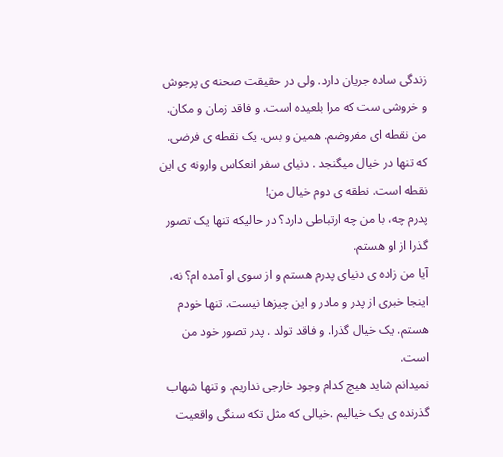زندگی ساده جریان دارد. ولی در حقیقت صحنه ی پرجوش و خروشی ست که مرا بلعیده است. و فاقد زمان و مکان.
من نقطه ای مفروضم. همین و بس. یک نقطه ی فرضی. که تنها در خیال میگنجد . دنیای سفر انعکاس وارونه ی این نقطه است. نطقه ی دوم خیال من!
پدرم چه، با من چه ارتباطی دارد؟ در حالیکه تنها یک تصور گذرا از او هستم.
آیا من زاده ی دنیای پدرم هستم و از سوی او آمده ام؟ نه، اینجا خبری از پدر و مادر و این چیزها نیست. تنها خودم هستم. یک خیال گذرا. و فاقد تولد . پدر تصور خود من است.
نمیدانم شاید هیچ کدام وجود خارجی نداریم. و تنها شهاب گذرنده ی یک خیالیم .خیالی که مثل تکه سنگی واقعیت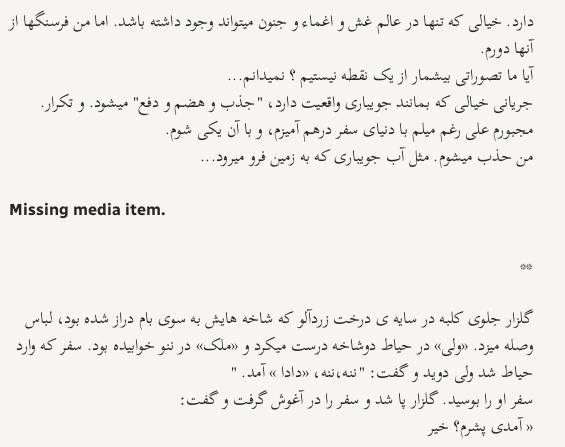دارد. خیالی که تنها در عالم غش و اغماء و جنون میتواند وجود داشته باشد. اما من فرسنگها از آنها دورم.
آیا ما تصوراتی بیشمار از یک نقطه نیستیم ؟ نمیدانم...
جریانی خیالی که بمانند جویباری واقعیت دارد، "جذب و هضم و دفع" میشود. و تکرار. مجبورم علی رغم میلم با دنیای سفر درهم آمیزم، و با آن یکی شوم.
من حذب میشوم. مثل آب جویباری که به زمین فرو میرود...

Missing media item.

**

گلزار جلوی کلبه در سایه ی درخت زردآلو که شاخه هایش به سوی بام دراز شده بود، لباس وصله میزد. «ولی» در حیاط دوشاخه درست میکرد و «ملک» در ننو خوابیده بود. سفر که وارد حیاط شد ولی دوید و گفت: "ننه،ننه، «دادا » آمد. "
سفر او را بوسید. گلزار پا شد و سفر را در آغوش گرفت و گفت:
« آمدی پشرم؟ خیر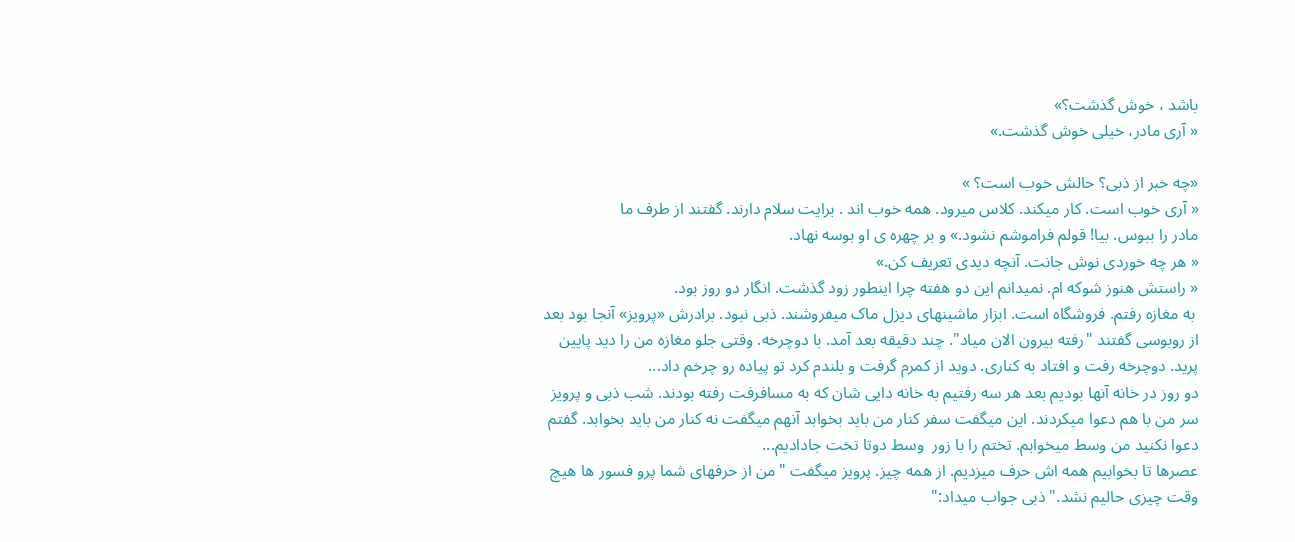باشد ، خوش گذشت؟»
« آری مادر، خیلی خوش گذشت.»

«چه خبر از ذبی؟ حالش خوب است؟ »
« آری خوب است. کار میکند. کلاس میرود. همه خوب اند . برایت سلام دارند. گفتند از طرف ما
مادر را ببوس. بیا! قولم فراموشم نشود.» و بر چهره ی او بوسه نهاد.
« هر چه خوردی نوش جانت. آنچه دیدی تعریف کن.»
« راستش هنوز شوکه ام. نمیدانم این دو هفته چرا اینطور زود گذشت. انگار دو روز بود.
 به مغازه رفتم. فروشگاه است. ابزار ماشینهای دیزل ماک میفروشند. ذبی نبود. برادرش «پرویز» آنجا بود بعد از روبوسی گفتند "رفته بیرون الان میاد". چند دقیقه بعد آمد. با دوچرخه. وقتی جلو مغازه من را دید پایین پرید. دوچرخه رفت و افتاد به کناری. دوید از کمرم گرفت و بلندم کرد تو پیاده رو چرخم داد...
دو روز در خانه آنها بودیم بعد هر سه رفتیم به خانه دایی شان که به مسافرفت رفته بودند. شب ذبی و پرویز سر من با هم دعوا میکردند. این میگفت سفر کنار من باید بخوابد آنهم میگفت نه کنار من باید بخوابد. گفتم دعوا نکنید من وسط میخوابم. تختم را با زور  وسط دوتا تخت جادادیم...
عصرها تا بخوابیم همه اش حرف میزدیم. از همه چیز. پرویز میگفت "من از حرفهای شما پرو فسور ها هیچ وقت چیزی حالیم نشد." ذبی جواب میداد:"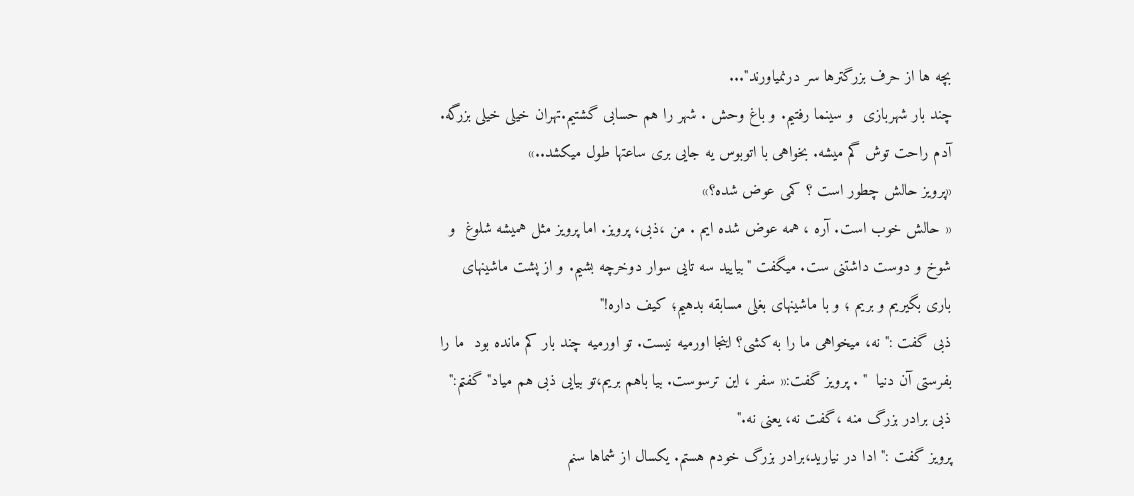بچه ها از حرف بزرگترها سر درنمیاورند"...
چند بار شهربازی  و سینما رفتیم. و باغ وحش . شهر را هم حسابی گشتیم.تهران خیلی خیلی بزرگه. آدم راحت توش گم میشه. بخواهی با اتوبوس یه جایی بری ساعتها طول میکشد..»
«پرویز حالش چطور است ؟ کمی عوض شده؟»
« حالش خوب است. آره ، همه عوض شده ایم . من ،ذبی، پرویز. اما پرویز مثل همیشه شلوغ  و  شوخ و دوست داشتنی ست. میگفت "بیایید سه تایی سوار دوخرچه بشیم. و از پشت ماشینهای باری بگیریم و بریم ؛ و با ماشینهای بغلی مسابقه بدهیم؛ کیف داره!"
ذبی گفت :" نه، میخواهی ما را به کشی؟ اینجا اورمیه نیست. تو اورمیه چند بار کم مانده بود  ما را بفرستی آن دنیا  " . پرویز گفت:« سفر ، این ترسوست. بیا باهم بریم،تو بیایی ذبی هم میاد" گفتم:" ذبی برادر بزرگ منه ،گفت نه، یعنی نه."
پرویز گفت :" ادا در نیارید،برادر بزرگ خودم هستم. یکسال از شماها سنم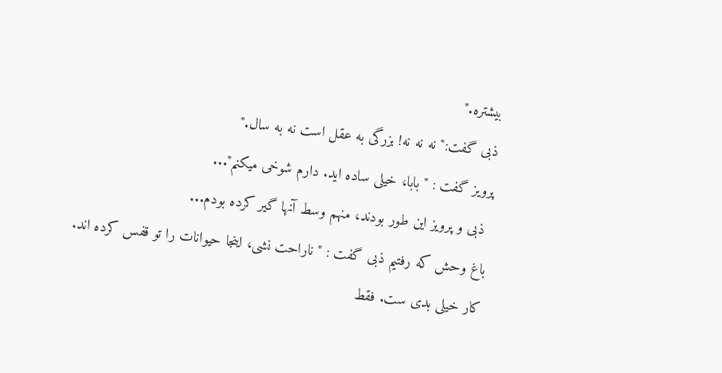بیشتره."
ذبی گفت:" نه نه نه! بزرگی به عقل است نه به سال."
پرویز گفت : " بابا، خیلی ساده اید. دارم شوخی میکنم"...
 ذبی و پرویز این طور بودند، منهم وسط آنها گیر کرده بودم...
باغ وحش که رفتیم ذبی گفت : " ناراحت نشی، اینجا حیوانات را تو قفس کرده اند. کار خیلی بدی ست. فقط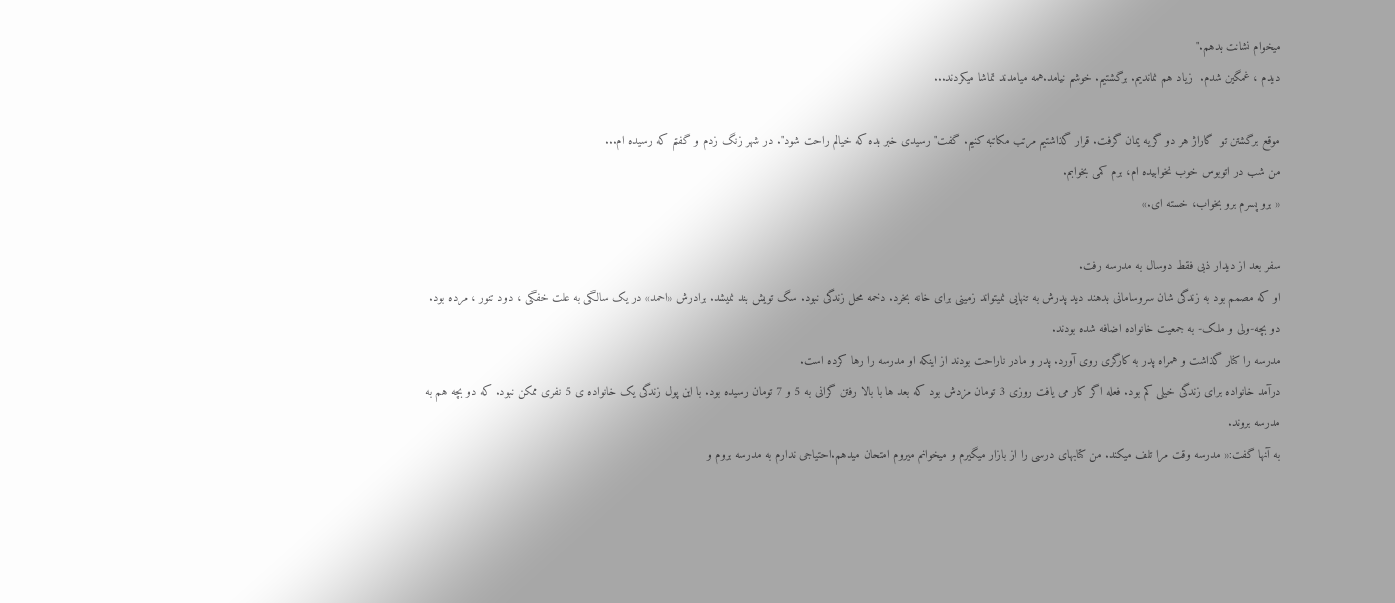میخوام نشانت بدهم."
دیدم ، غمگین شدم.  زیاد هم نماندیم. برگشتیم. خوشم نیامد.همه میامدند تماشا میکردند...

موقع برگشتن تو  گاراژ هر دو گریه یمان گرفت. قرار گذاشتیم مرتب مکاتبه کنیم. گفت" رسیدی خبر بده که خیالم راحت شود". در شهر زنگ زدم و گفتم که رسیده ام...
من شب در اتوبوس خوب نخوابیده ام، برم کمی بخوابم.
« برو پسرم برو بخواب، خسته ای.»

سفر بعد از دیدار ذبی فقط دوسال به مدرسه رفت.
او که مصمم بود به زندگی شان سروسامانی بدهند دید پدرش به تنهایی نمیتواند زمینی برای خانه بخرد. دخمه محل زندگی نبود. سگ تویش بند نمیشد. برادرش «احمد» در یک سالگی به علت خفگی ، دود تنور ، مرده بود.
دو بچه-ولی و ملک- به جمعیت خانواده اضافه شده بودند.
مدرسه را کنار گذاشت و همراه پدر به کارگری روی آورد. پدر و مادر ناراحت بودند از اینکه او مدرسه را رها کرده است.
درآمد خانواده برای زندگی خیلی کم بود. فعله اگر کار می یافت روزی 3 تومان مزدش بود که بعد ها با بالا رفتن گرانی به 5 و 7 تومان رسیده بود. با این پول زندگی یک خانواده ی 5 نفری ممکن نبود. که دو بچه هم به مدرسه بروند.
به آنها گفت:« مدرسه وقت مرا تلف میکند. من کتابهای درسی را از بازار میگیرم و میخوانم میروم امتحان میدهم.احتیاجی ندارم به مدرسه بروم و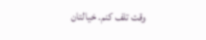وقت تلف کنم. خیالتان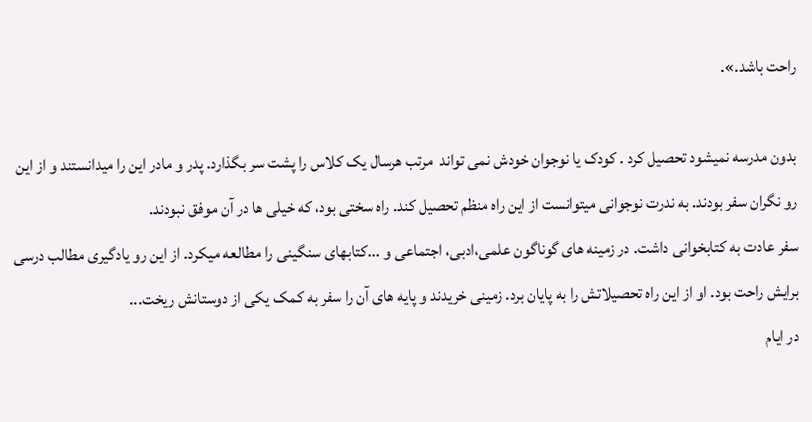راحت باشد.».

بدون مدرسه نمیشود تحصیل کرد . کودک یا نوجوان خودش نمی تواند  مرتب هرسال یک کلاس را پشت سر بگذارد. پدر و مادر این را میدانستند و از این رو نگران سفر بودند. به ندرت نوجوانی میتوانست از این راه منظم تحصیل کند. راه سختی بود، که خیلی ها در آن موفق نبودند.
سفر عادت به کتابخوانی داشت. در زمینه های گوناگون علمی،ادبی، اجتماعی و ...کتابهای سنگینی را مطالعه میکرد. از این رو یادگیری مطالب درسی برایش راحت بود. او از این راه تحصیلاتش را به پایان برد. زمینی خریدند و پایه های آن را سفر به کمک یکی از دوستانش ریخت...
در ایام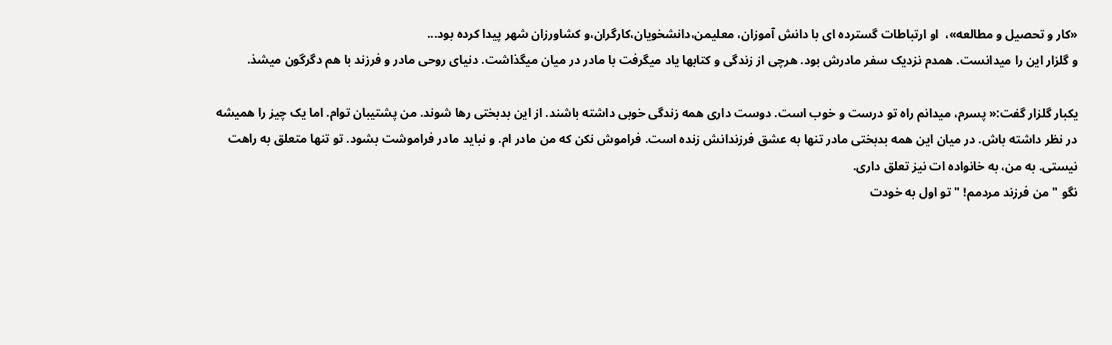«کار و تحصیل و مطالعه»،  او ارتباطات گسترده ای با دانش آموزان، معلیمن،دانشخویان،کارگران،و کشاورزان شهر پیدا کرده بود...
و گلزار این را میدانست. همدم نزدیک سفر مادرش بود. هرچی از زندگی و کتابها یاد میگرفت با مادر در میان میگذاشت. دنیای روحی مادر و فرزند با هم دگرگون میشذ.

یکبار گلزار گفت:« پسرم، میدانم راه تو درست و خوب است. دوست داری همه زندگی خوبی داشته باشند. از این بدبختی رها شوند. من پشتیبان توام. اما یک چیز را همیشه در نظر داشته باش. در میان این همه بدبختی مادر تنها به عشق فرزندانش زنده است. فراموش نکن که من مادر ام. و نباید مادر فراموشت بشود. تو تنها متعلق به راهت نیستی. به من، به خانواده ات نیز تعلق داری.
نگو " من فرزند مردمم! " تو اول به خودت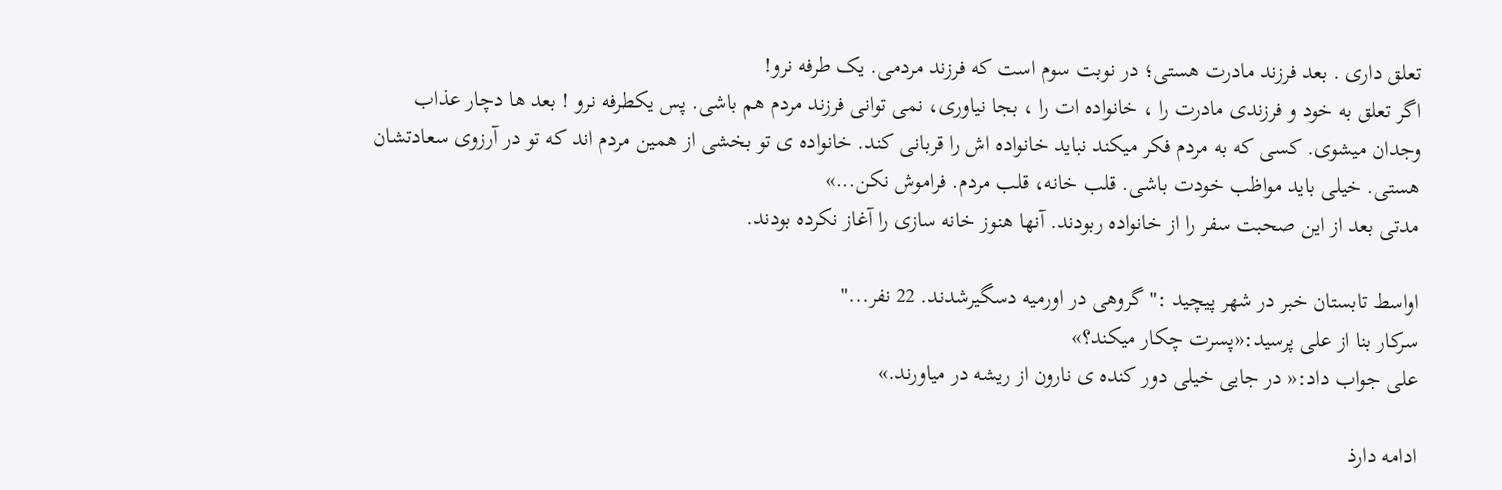تعلق داری . بعد فرزند مادرت هستی؛ در نوبت سوم است که فرزند مردمی. یک طرفه نرو!
اگر تعلق به خود و فرزندی مادرت را ، خانواده ات را ، بجا نیاوری، نمی توانی فرزند مردم هم باشی. پس یکطرفه نرو ! بعد ها دچار عذاب وجدان میشوی. کسی که به مردم فکر میکند نباید خانواده اش را قربانی کند. خانواده ی تو بخشی از همین مردم اند که تو در آرزوی سعادتشان هستی. خیلی باید مواظب خودت باشی. قلب خانه، قلب مردم. فراموش نکن...»
مدتی بعد از این صحبت سفر را از خانواده ربودند. آنها هنوز خانه سازی را آغاز نکرده بودند.

اواسط تابستان خبر در شهر پیچید :" گروهی در اورمیه دسگیرشدند. 22 نفر..."
سرکار بنا از علی پرسید:«پسرت چکار میکند؟»
علی جواب داد:« در جایی خیلی دور کنده ی نارون از ریشه در میاورند.»

ادامه دارذ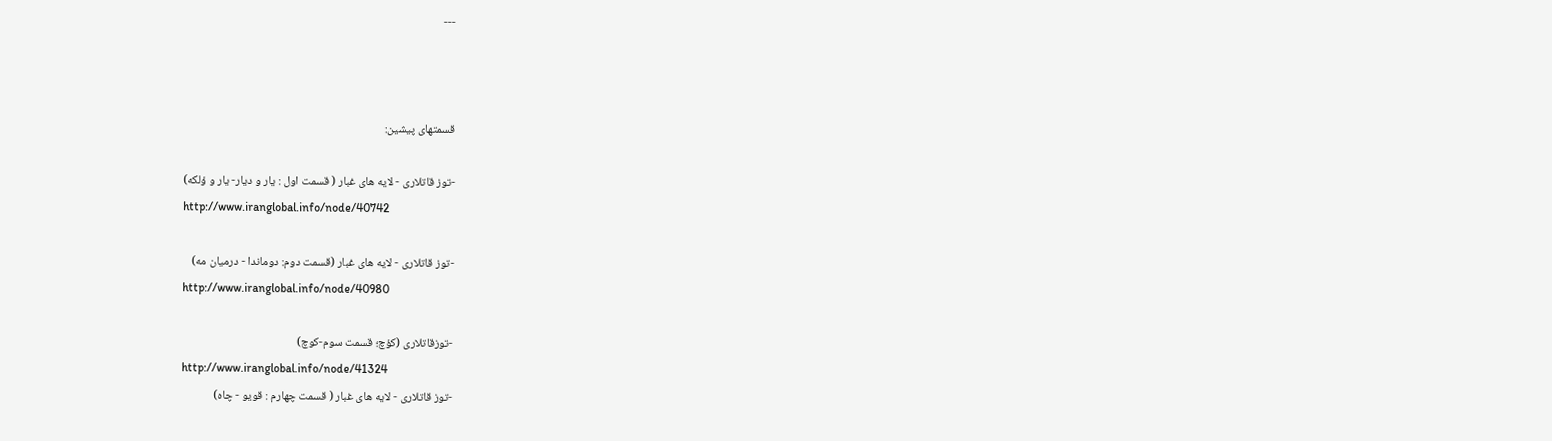---



قسمتهای پیشین:

-توز قاتلاری - لایه های غبار ( قسمت اول : یار و دیار- یار و ؤلکه)
http://www.iranglobal.info/node/40742

-توز قاتلاری - لایه های غبار (قسمت دوم: دوماندا - درمیان مه)
http://www.iranglobal.info/node/40980

-توزقاتلاری (کؤچ؛ قسمت سوم-کوچ)
http://www.iranglobal.info/node/41324
-توز قاتلاری - لایه های غبار ( قسمت چهارم : قویو - چاه)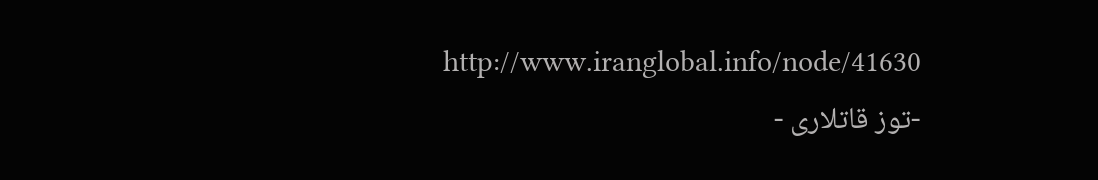http://www.iranglobal.info/node/41630
-توز قاتلاری -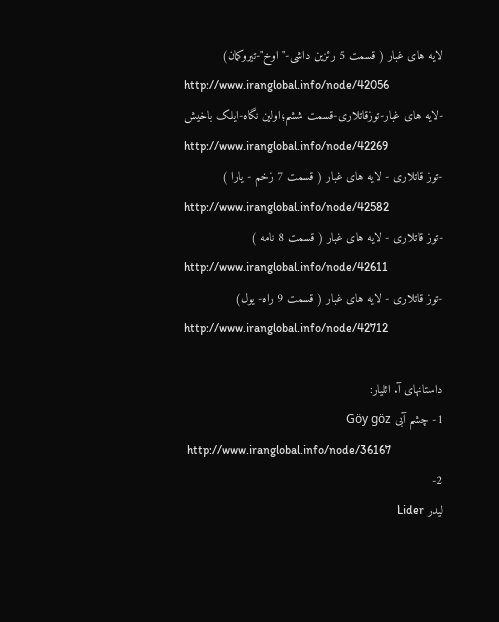لایه های غبار ( قسمت 5 رئزین داشی-"اوخ"-تیروکمان)
http://www.iranglobal.info/node/42056
-لایه های غبار-توزقاتلاری-قسمت ششم؛اولین نگاه-ایلک باخیش
http://www.iranglobal.info/node/42269
-توز قاتلاری - لایه های غبار ( قسمت 7 زخم - یارا )
http://www.iranglobal.info/node/42582
-توز قاتلاری - لایه های غبار ( قسمت 8 نامه )
http://www.iranglobal.info/node/42611
-توز قاتلاری - لایه های غبار ( قسمت 9 راه- یول)
http://www.iranglobal.info/node/42712

داستانهای آ. ائلیار:
1- چشم آبی Göy göz
 http://www.iranglobal.info/node/36167
2-
لیدر Lider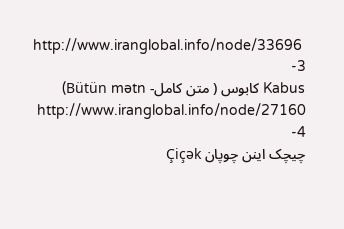http://www.iranglobal.info/node/33696
3-
Kabus کابوس ( متن کامل- Bütün mətn)
 http://www.iranglobal.info/node/27160
4-
چیچک اینن چوپان Çiçək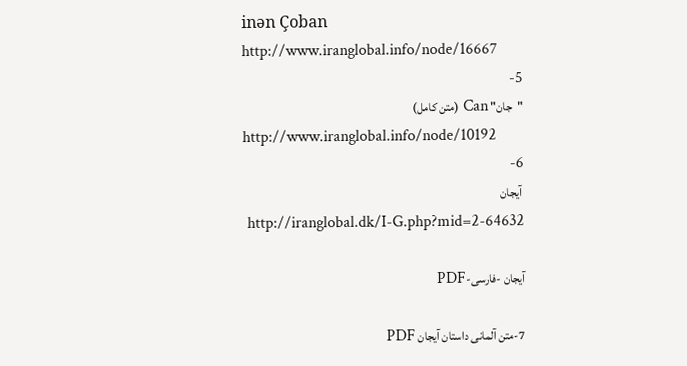inən Çoban
http://www.iranglobal.info/node/16667
5-
"جان" Can (متن کامل)
http://www.iranglobal.info/node/10192
6-
 آیجان
 http://iranglobal.dk/I-G.php?mid=2-64632

آیجان -فارسی-PDF

7-متن آلمانی داستان آیجان PDF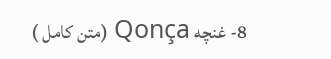8- غنچه Qonça (متن کامل )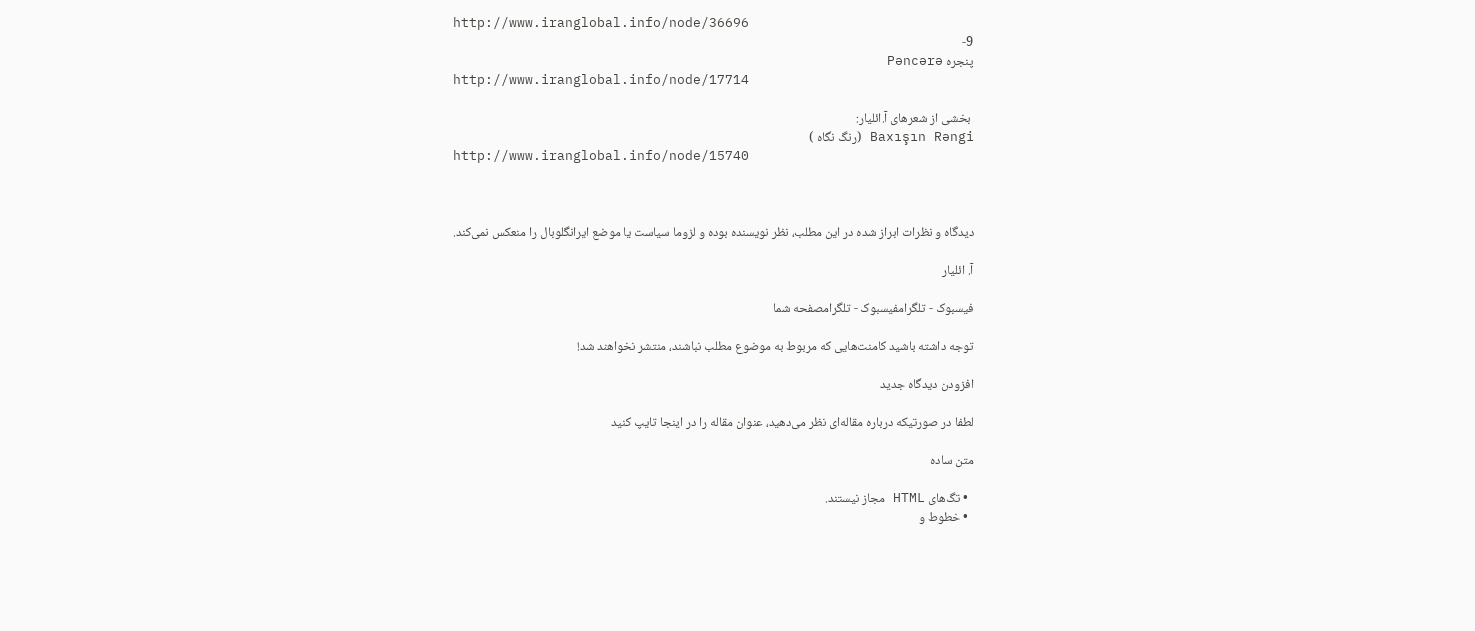http://www.iranglobal.info/node/36696
9-
پنجره Pəncərə
http://www.iranglobal.info/node/17714

 بخشی از شعرهای آ.ائلیار:
Baxışın Rəngi (رنگ نگاه )
http://www.iranglobal.info/node/15740



دیدگاه‌ و نظرات ابراز شده در این مطلب، نظر نویسنده بوده و لزوما سیاست یا موضع ایرانگلوبال را منعکس نمی‌کند.

آ. ائلیار

فیسبوک - تلگرامفیسبوک - تلگرامصفحه شما

توجه داشته باشید کامنت‌هایی که مربوط به موضوع مطلب نباشند، منتشر نخواهند شد!

افزودن دیدگاه جدید

لطفا در صورتیکه درباره مقاله‌ای نظر می‌دهید، عنوان مقاله را در اینجا تایپ کنید

متن ساده

  • تگ‌های HTML مجاز نیستند.
  • خطوط و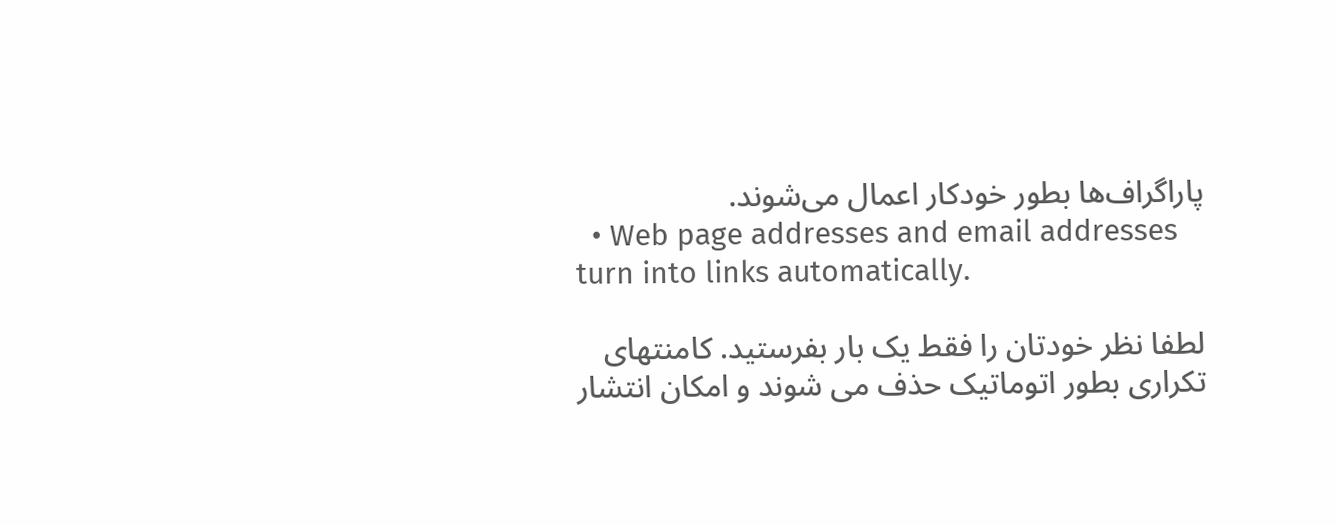پاراگراف‌ها بطور خودکار اعمال می‌شوند.
  • Web page addresses and email addresses turn into links automatically.

لطفا نظر خودتان را فقط یک بار بفرستید. کامنتهای تکراری بطور اتوماتیک حذف می شوند و امکان انتشار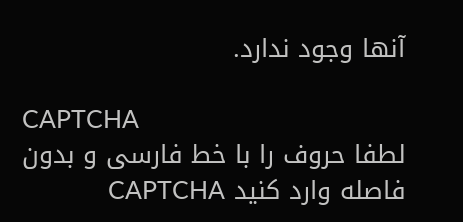آنها وجود ندارد.

CAPTCHA
لطفا حروف را با خط فارسی و بدون فاصله وارد کنید CAPTCHA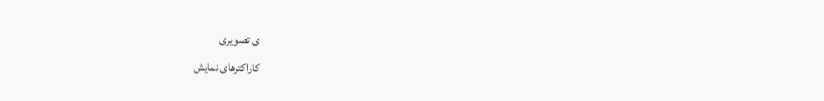ی تصویری
کاراکترهای نمایش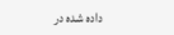داده شده در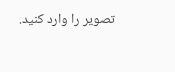تصویر را وارد کنید.